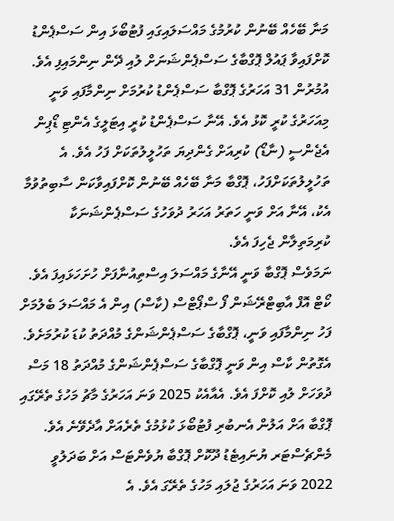މަނާ ބޭހެއް ބޭނުން ކުރުމުގެ މައްސަލައިގައި ފުޓުބޯޅަ އިން ސަސްޕެންޑު ކޮށްފައިވާ ޕައުލް ޕޮގްބާގެ ސަސްޕެންޝަނަށް ލުއި ދޭން ނިންމައިފި އެވެ.
އުމުރުން 31 އަހަރުގެ ޕޮގްބާ ސަސްޕެންޑު ކުރުމަށް ނިންމާފައި ވަނީ މިއަހަރުގެ ކުރީ ކޮޅު އެވެ. އޭނާ ސަސްޕެންޑު ކުރީ އިޓަލީގެ އެންޓި ޑޯޕިން އެޖެންސީ (ނާޑޯ) ކުރިއަށް ގެންދިޔަ ތަހުލީލުތަކަށް ފަހު އެވެ. އެ ތަހުލީލުތަކަށްފަހު، ޕޮގްބާ މަނާ ބޭހެއް ބޭނުން ކޮށްފައިވާކަން ސާބިތުވުމާ އެކު، އޭނާ އަށް ވަނީ ހަތަރު އަހަރު ދުވަހުގެ ސަސްޕެންޝަނަކާ ކުރިމަތިލާން ޖެހިފަ އެވެ.
ނަމަވެސް ޕޮގްބާ ވަނީ އޭނާގެ މައްސަލަ އިސްތިއުނާފަށް ހުށަހަޅައިފަ އެވެ. ކޯޓް އޮފް އާބިޓްރޭޝަން ފޯ ސްޕޯޓްސް (ކާސް) އިން އެ މައްސަލަ ބެލުމަށް ފަހު ނިންމާފައި ވަނީ، ޕޮގްބާގެ ސަސްޕެންޝަންގެ މުއްދަތު ކުޑަ ކުރުމަށެވެ. އެގޮތުން ކާސް އިން ވަނީ ޕޮގްބާގެ ސަސްޕެންޝަންގެ މުއްދަތު 18 މަސް ދުވަހަށް ލުއި ކޮށްފަ އެވެ. އެއާއެކު 2025 ވަނަ އަހަރުގެ މާޗު މަހުގެ ތެރޭގައި ޕޮގްބާ އަށް އަލުން އެނބުރި ފުޓުބޯޅަ ކުޅުމުގެ ތެރެއަށް އާދެވޭނެ އެވެ.
މެންޗެސްޓަރ ޔުނައިޓެޑު ދޫކޮށް ޕޮގްބާ ޔުވެންޓަސް އަށް ބަދަލުވީ 2022 ވަނަ އަހަރުގެ ޖުލައި މަހުގެ ތެރޭގަ އެވެ. އެ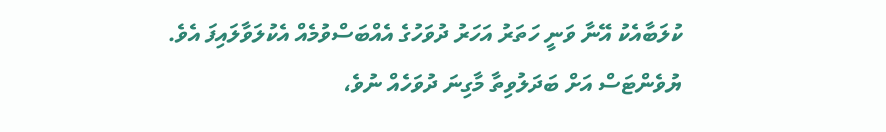ކުލަބާއެކު އޭނާ ވަނީ ހަތަރު އަހަރު ދުވަހުގެ އެއްބަސްވުމެއް އެކުލަވާލައިފަ އެވެ. ޔުވެންޓަސް އަށް ބަދަލުވިތާ މާގިނަ ދުވަހެއް ނުވެ،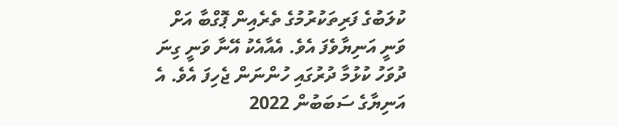ކުލަބުގެ ފަރިތަކުރުމުގެ ތެރެއިން ޕޮގްބާ އަށް ވަނީ އަނިޔާވެފަ އެވެ. އެއާއެކު އޭނާ ވަނީ ގިނަ ދުވަހު ކުޅުމާ ދުރުގައި ހުންނަން ޖެހިފަ އެވެ. އެ އަނިޔާގެ ސަބަބުން 2022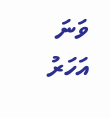ވަނަ އަހަރު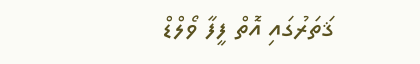ޤަތަރުގައި އޮތް ފީފާ ވޯލްޑް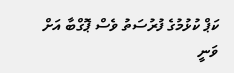ކަޕް ކުޅުމުގެ ފުރުސަތު ވެސް ޕޮގްބާ އަށް ވަނީ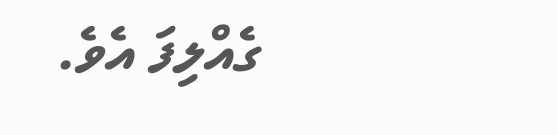ގެއްލިފަ އެވެ.